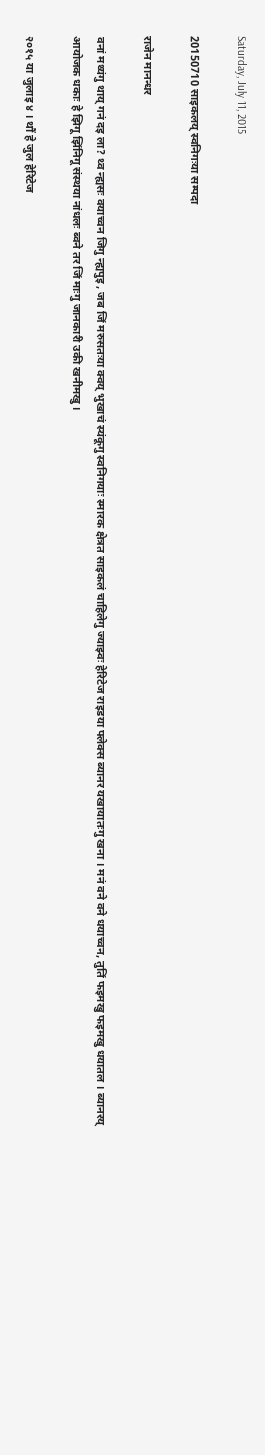Saturday, July 11, 2015

20150710 साइकलय् स्वनिगःया सम्पदा

राजेन मानन्धर

वनां मथ्यंगु थाय् गनं दइ ला? थ्व न्ह्यसः वयाच्वन जिगु न्ह्यपुइ , जब जिं मरुसतःया क्वय् भुखाचं स्यंकूगु स्वनिगयाः स्मारक क्षेत्रत साइकलं चाहिलेगु ज्याझ्वः हेरिटेज राइडया फ्लेक्स ब्यानर यखायातःगु खना । मनं वने वने धयाच्वन, तुतिं फइमखु फइमखु धयातल । ब्यानरय् आयोजक धकाः हे झिगू झिंनिगू संस्थया नांधलः ब्वने तर जिं माःगु जानकारी उकी खनीमखु ।

२०१५ या जुलाइ ४ । थौं हे जुल हेरिटेज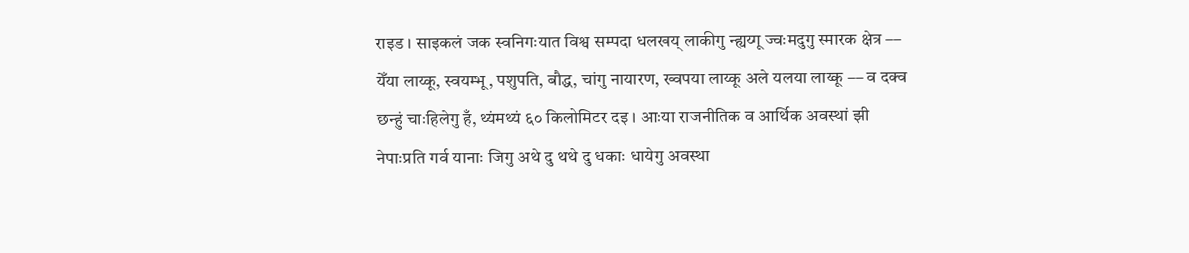राइड । साइकलं जक स्वनिगःयात विश्व सम्पदा धलखय् लाकीगु न्ह्यय्गू ज्वःमदुगु स्मारक क्षेत्र –– येँया लाय्कू, स्वयम्भू, पशुपति, बौद्ध, चांगु नायारण, ख्वपया लाय्कू अले यलया लाय्कू –– व दक्व छन्हुं चाःहिलेगु हँ, थ्यंमथ्यं ६० किलोमिटर दइ । आःया राजनीतिक व आर्थिक अवस्थां झी नेपाःप्रति गर्व यानाः जिगु अथे दु थथे दु धकाः धायेगु अवस्था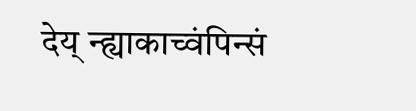देय् न्ह्याकाच्वंपिन्सं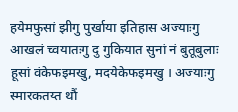हयेमफुसां झीगु पुर्खाया इतिहास अज्याःगु आखलं च्वयातःगु दु गुकियात सुनां नं बुतूबुलाः हूसां वंकेफइमखु, मदयेकेफइमखु । अज्याःगु स्मारकतय्त थौं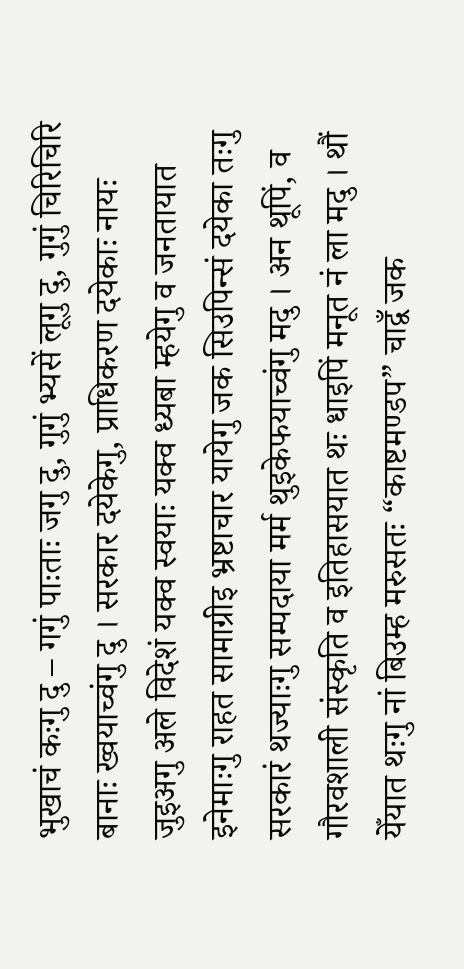भुखाचं कःगु दु – गगुं पाःताः जगु दु, गुगुं भ्यसें लूगु दु, गुगुं चिरिचिरि बानाः ख्वयाच्वंगु दु । सरकार दयेकेगु, प्राधिकरण दयेकाः नायः जुइअगु अले विदेशं यक्व स्वयाः यक्व ध्यबा म्हयेगु व जनतायात इनेमाःगु राहत सामाग्रीइ भ्रष्टाचार यायेगु जक सिउपिन्सं दयेका तःगु सरकारं थज्याःगु सम्पदाया मर्म थुइकेफयाच्वंगु मदु । अन थूपिं, व गौरवशाली संस्कृति व इतिहासयात थः धाइपिं मनूत नं ला मदु । थौं येँयात थःगु नां बिउम्ह मरुसतः “काष्टमण्डप” चाद्वँ जक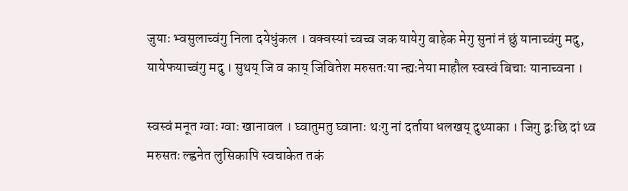जुयाः भ्वसुलाच्वंगु निला दयेधुंकल । वक्वस्यां च्वच्व जक यायेगु बाहेक मेगु सुनां नं छुं यानाच्वंगु मदु, यायेफयाच्वंगु मदु । सुथय् जि व काय् जिवितेश मरुसतःया न्ह्यःनेया माहौल स्वस्वं बिचाः यानाच्वना ।

स्वस्वं मनूत ग्वाः ग्वाः खानावल । घ्वातुमतु घ्वानाः थःगु नां दर्ताया धलखय् दुथ्याका । जिगु द्वःछि दां थ्व मरुसतः ल्ह्वनेत लुसिकापि स्वचाकेत तकं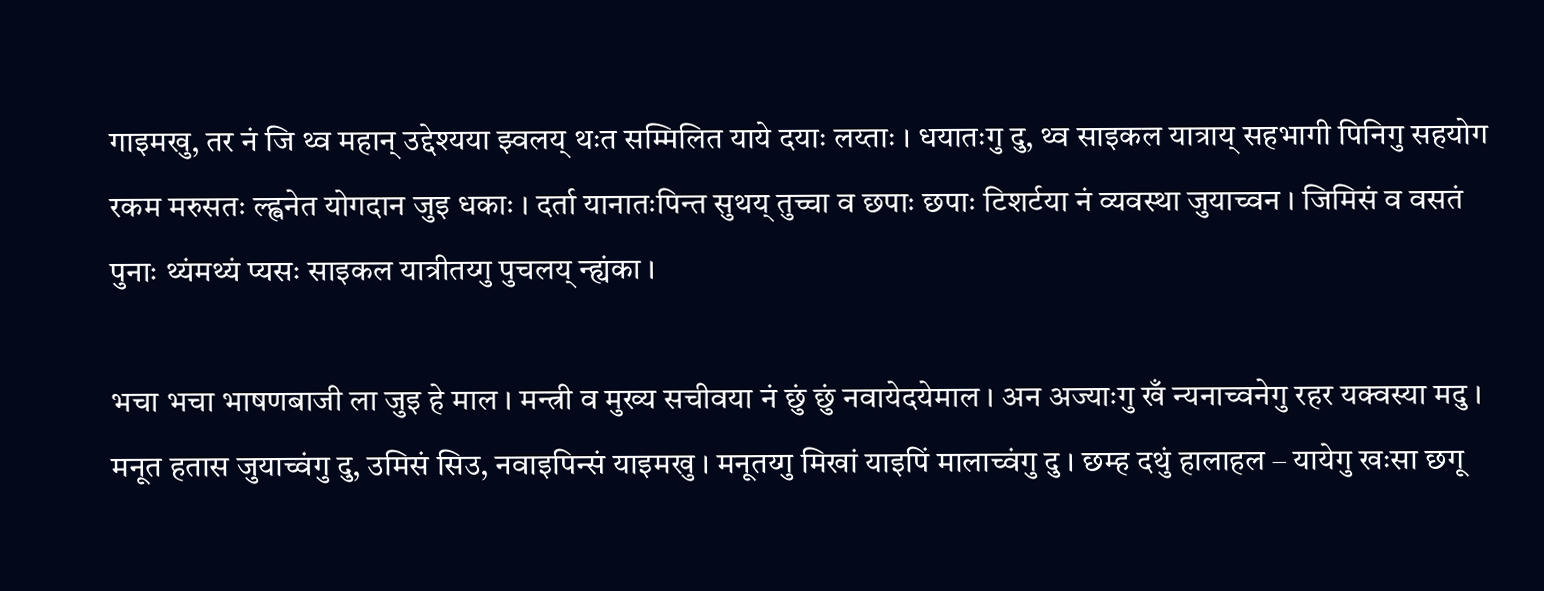गाइमखु, तर नं जि थ्व महान् उद्देश्यया झ्वलय् थःत सम्मिलित याये दयाः लय्ताः । धयातःगु दु, थ्व साइकल यात्राय् सहभागी पिनिगु सहयोग रकम मरुसतः ल्ह्वनेत योगदान जुइ धकाः । दर्ता यानातःपिन्त सुथय् तुच्चा व छपाः छपाः टिशर्टया नं व्यवस्था जुयाच्वन । जिमिसं व वसतं पुनाः थ्यंमथ्यं प्यसः साइकल यात्रीतय्गु पुचलय् न्ह्यंका ।

भचा भचा भाषणबाजी ला जुइ हे माल । मन्त्री व मुख्य सचीवया नं छुं छुं नवायेदयेमाल । अन अज्याःगु खँ न्यनाच्वनेगु रहर यक्वस्या मदु । मनूत हतास जुयाच्वंगु दु, उमिसं सिउ, नवाइपिन्सं याइमखु । मनूतय्गु मिखां याइपिं मालाच्वंगु दु । छम्ह दथुं हालाहल – यायेगु खःसा छगू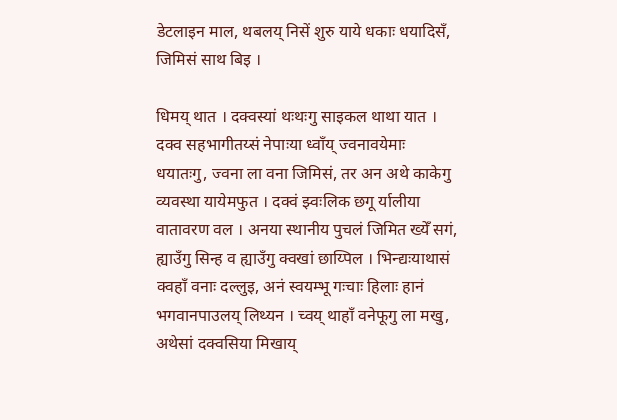डेटलाइन माल, थबलय् निसें शुरु याये धकाः धयादिसँ, जिमिसं साथ बिइ ।

धिमय् थात । दक्वस्यां थःथःगु साइकल थाथा यात । दक्व सहभागीतय्सं नेपाःया ध्वाँय् ज्वनावयेमाः धयातःगु, ज्वना ला वना जिमिसं, तर अन अथे काकेगु व्यवस्था यायेमफुत । दक्वं झ्वःलिक छगू र्यालीया वातावरण वल । अनया स्थानीय पुचलं जिमित ख्येँ सगं, ह्याउँगु सिन्ह व ह्याउँगु क्वखां छाय्पिल । भिन्द्यःयाथासं क्वहाँ वनाः दल्लुइ, अनं स्वयम्भू गःचाः हिलाः हानं भगवानपाउलय् लिथ्यन । च्वय् थाहाँ वनेफूगु ला मखु, अथेसां दक्वसिया मिखाय्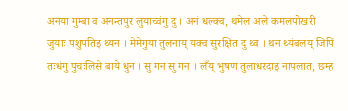अनया गुम्बा व अनन्तपुर लुयाच्वंगु दु । अनं धल्क्व, थमेल अले कमलपोखरी जुयाः पशुपतिइ थ्यन । मेमेगुया तुलनाय् यक्व सुरक्षित दु थ्व । थन थ्यंबलय् जिपिं तःधंगु पुचःलिसे बाये धुन । सु गन सु गन । लँय् भुषण तुलाधरदाइ नापलात, छम्ह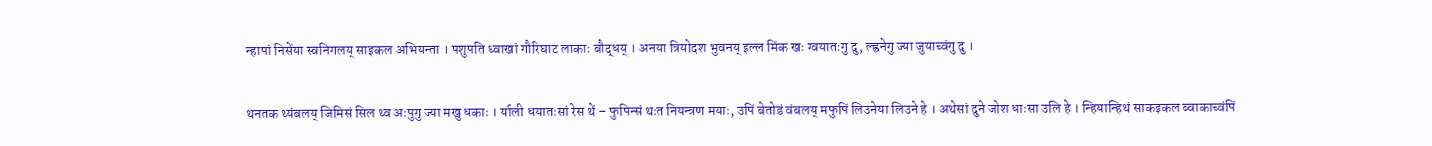न्हापां निसेंया स्वनिगलय् साइकल अभियन्ता । पशुपति ध्वाखां गौरिघाट लाकाः बौद्धय् । अनया त्रियोदश भुवनय् इल्ल मिंक खः ग्वयातःगु दु, ल्ह्वनेगु ज्या जुयाच्वंगु दु ।

थनतक थ्यंबलय् जिमिसं सिल थ्व अःपुगु ज्या मखु धकाः । र्याली धयातःसां रेस थें – फुपिन्सं थःत नियन्त्रण मयाः, उपिं बेतोडं वंबलय् मफुपिं लिउनेया लिउने हे । अथेसां दुने जोश धाःसा उलि हे । न्हियान्हिथं साकइकल ब्वाकाच्वंपिं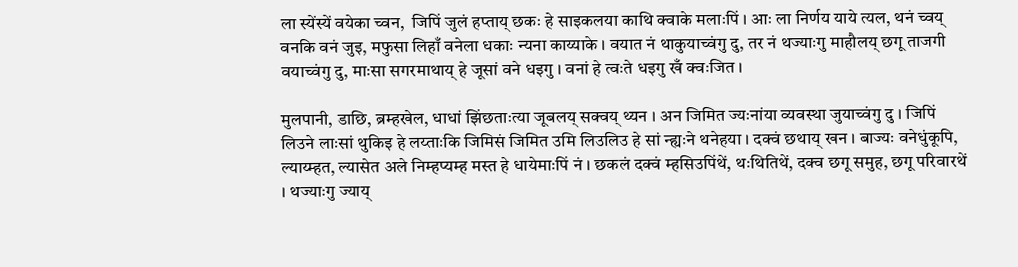ला स्येंस्यें वयेका च्वन,  जिपिं जुलं हप्ताय् छकः हे साइकलया काथि क्वाके मलाःपिं । आः ला निर्णय याये त्यल, थनं च्वय् वनकि वनं जुइ, मफुसा लिहाँ वनेला धकाः न्यना काय्याके । वयात नं थाकुयाच्वंगु दु, तर नं थज्याःगु माहौलय् छगू ताजगी वयाच्वंगु दु, माःसा सगरमाथाय् हे जूसां वने धइगु । वनां हे त्वःते धइगु खँ क्वःजित ।

मुलपानी, डाछि, ब्रम्हखेल, धाधां झिंछताःत्या जूबलय् सक्वय् थ्यन । अन जिमित ज्यःनांया व्यवस्था जुयाच्वंगु दु । जिपिं लिउने लाःसां थुकिइ हे लय्ताःकि जिमिसं जिमित उमि लिउलिउ हे सां न्ह्यःने थनेहया । दक्वं छथाय् खन । बाज्यः वनेधुंकूपि, ल्याय्म्हत, ल्यासेत अले निम्हप्यम्ह मस्त हे धायेमाःपिं नं । छकलं दक्वं म्हसिउपिंथें, थःथितिथें, दक्व छगू समुह, छगू परिवारथें । थज्याःगु ज्याय्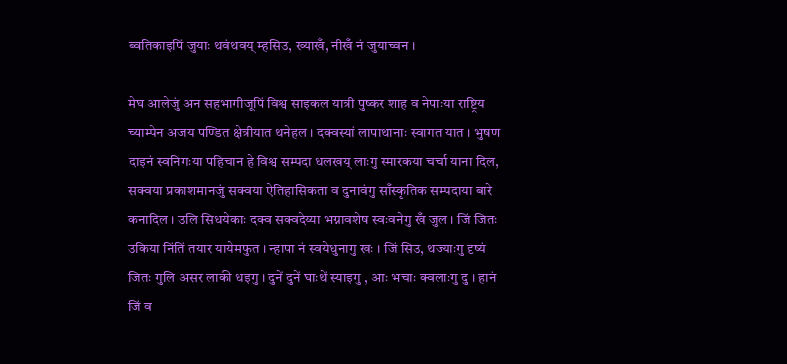ब्वतिकाइपिं जुयाः थवंथवय् म्हसिउ, ख्याखँ, नीखँ नं जुयाच्वन ।

मेघ आलेजुं अन सहभागीजूपिं विश्व साइकल यात्री पुष्कर शाह व नेपाःया राष्ट्रिय च्याम्पेन अजय पण्डित क्षेत्रीयात थनेहल । दक्वस्यां लापाथानाः स्वागत यात । भुषण दाइनं स्वनिगःया पहिचान हे विश्व सम्पदा धलखय् लाःगु स्मारकया चर्चा याना दिल, सक्वया प्रकाशमानजुं सक्वया ऐतिहासिकता व दुनावंगु साँस्कृतिक सम्पदाया बारे कनादिल । उलि सिधयेकाः दक्व सक्वदेय्या भग्नावशेष स्वःवनेगु खँ जुल । जिं जितः उकिया निंतिं तयार यायेमफुत । न्हापा नं स्वयेधुनागु खः । जिं सिउ, थज्याःगु दृष्यं जितः गुलि असर लाकी धइगु । दुनें दुनें घाःथें स्याइगु , आः भचाः क्वलाःगु दु । हानं जिं व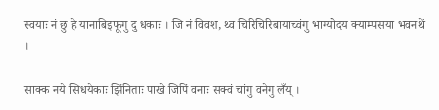स्वयाः नं छु हे यानाबिइफूगु दु धकाः । जि नं विवश, थ्व चिरिचिरिबायाच्वंगु भाग्योदय क्याम्पसया भवनथें ।

साक्क नये सिधयेकाः झिंनिताः पाखे जिपिं वनाः सक्वं चांगु वनेगु लँय् ।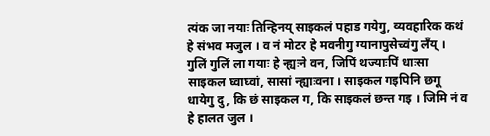त्यंक जा नयाः तिन्हिनय् साइकलं पहाड गयेगु, व्यवहारिक कथं हे संभव मजुल । व नं मोटर हे मवनीगु ग्यानापुसेच्वंगु लँय् । गुलिं गुलिं ला गयाः हे न्ह्यःने वन, जिपिं थज्याःपिं धाःसा साइकल घ्वाघ्वां, सासां न्ह्याःवना । साइकल गइपिनि छगू धायेगु दु, कि छं साइकल ग, कि साइकलं छन्त गइ । जिमि नं व हे हालत जुल ।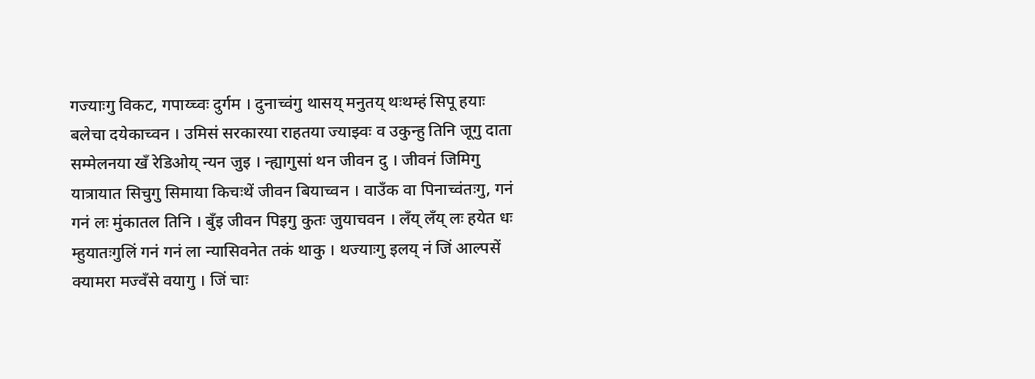गज्याःगु विकट, गपाय्च्वः दुर्गम । दुनाच्वंगु थासय् मनुतय् थःथम्हं सिपू हयाः बलेचा दयेकाच्वन । उमिसं सरकारया राहतया ज्याझ्वः व उकुन्हु तिनि जूगु दाता सम्मेलनया खँ रेडिओय् न्यन जुइ । न्ह्यागुसां थन जीवन दु । जीवनं जिमिगु यात्रायात सिचुगु सिमाया किचःथें जीवन बियाच्वन । वाउँक वा पिनाच्वंतःगु, गनं गनं लः मुंकातल तिनि । बुँइ जीवन पिइगु कुतः जुयाचवन । लँय् लँय् लः हयेत धः म्हुयातःगुलिं गनं गनं ला न्यासिवनेत तकं थाकु । थज्याःगु इलय् नं जिं आल्पसें क्यामरा मज्वँसे वयागु । जिं चाः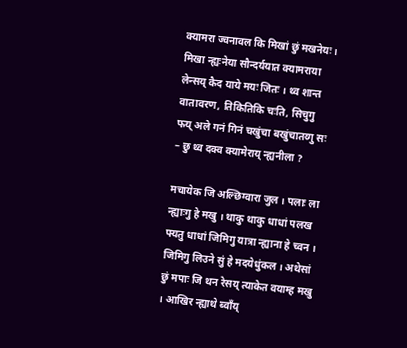क्यामरा ज्वनावल कि मिखां छुं मखनेयः । मिखा न्ह्यःनेया सौन्दर्ययात क्यामराया लेन्सय् कैद याये मयः जितः । थ्व शान्त वातावरण, तिकितिकि चःति, सिचुगु फय् अले गनं गिनं चखुंचा बखुंचातय्गु सः – छु थ्व दक्व क्यामेराय् न्ह्यनीला ?

मचायेक जि अल्छिग्वारा जुल । पलाः ला न्ह्याःगु हे मखु । थाकु थाकु धाधां पलख फ्यतु धाधां जिमिगु यात्रा न्ह्याना हे च्वन । जिमिगु लिउने सुं हे मदयेधुंकल । अथेसां छुं मपाः जि थन रेसय् त्याकेत वयाम्ह मखु । आखिर न्ह्याथे ब्वाँय्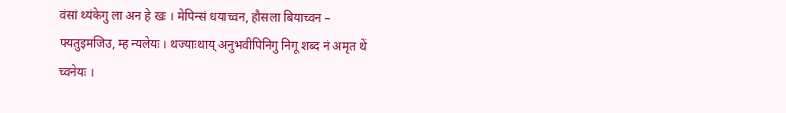वंसां थ्यंकेगु ला अन हे खः । मेपिन्सं धयाच्वन, हौसला बियाच्वन – फ्यतुइमजिउ, म्ह न्यलेयः । थज्याःथाय् अनुभवीपिनिगु निगू शब्द नं अमृत थें च्वनेयः ।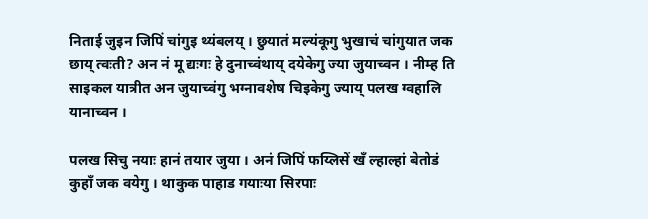निताई जुइन जिपिं चांगुइ थ्यंबलय् । छुयातं मल्यंकूगु भुखाचं चांगुयात जक छाय् त्वःती? अन नं मू द्यःगः हे दुनाच्वंथाय् दयेकेगु ज्या जुयाच्वन । नीम्ह ति साइकल यात्रीत अन जुयाच्वंगु भग्नावशेष चिइकेगु ज्याय् पलख ग्वहालि यानाच्वन ।

पलख सिचु नयाः हानं तयार जुया । अनं जिपिं फय्लिसें खँ ल्हाल्हां बेतोडं कुहाँ जक वयेगु । थाकुक पाहाड गयाःया सिरपाः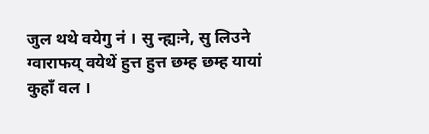जुल थथे वयेगु नं । सु न्ह्यःने, सु लिउने ग्वाराफय् वयेथें हुत्त हुत्त छम्ह छम्ह यायां कुहाँ वल ।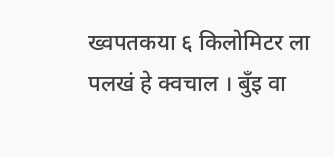ख्वपतकया ६ किलोमिटर ला पलखं हे क्वचाल । बुँइ वा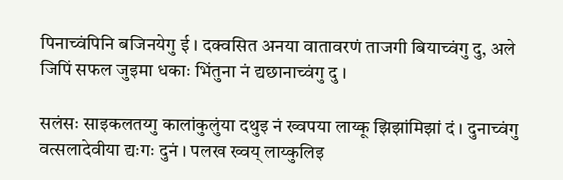पिनाच्वंपिनि बजिनयेगु ई । दक्वसित अनया वातावरणं ताजगी बियाच्वंगु दु, अले जिपिं सफल जुइमा धकाः भिंतुना नं द्यछानाच्वंगु दु ।

सलंसः साइकलतय्गु कालांकुलुंया दथुइ नं ख्वपया लाय्कू झिझांमिझां दं । दुनाच्वंगु वत्सलादेवीया द्यःगः दुनं । पलख ख्वय् लाय्कुलिइ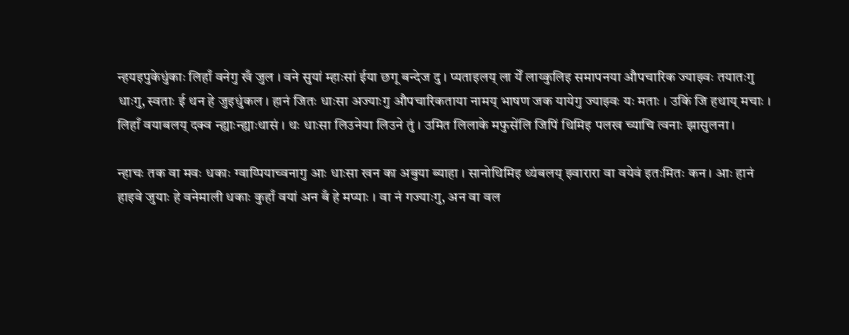न्हयइपुकेधुंकाः लिहाँ वनेगु खँ जुल । वने सुयां म्हाःसां ईया छगू बन्देज दु । प्यताइलय् ला येँ लाय्कुलिइ समापनया औपचारिक ज्याझ्वः तयातःगु धाःगु, स्वताः ई थन हे जुइधुंकल । हानं जितः धाःसा अज्याःगु औपचारिकताया नामय् भाषण जक यायेगु ज्याझ्वः यः मताः । उकिं जि हथाय् मचाः । लिहाँ वयाबलय् दक्व न्ह्याःन्ह्याःथासं । थः धाःसा लिउनेया लिउने तुं । उमित लिलाके मफुसेंलि जिपिं थिमिइ पलख च्याचि त्वनाः झासुलना ।

न्हाचः तक वा मवः धकाः ग्वाय्पियाच्वनागु आः धाःसा खन का अबुया ब्याहा । सानोथिमिइ थ्यंबलय् झ्वारारा वा वयेवं इतःमितः कन । आः हानं हाइवे जुयाः हे वनेमाली धकाः कुहाँ वयां अन बँ हे मप्याः । वा नं गज्याःगु, अन वा वल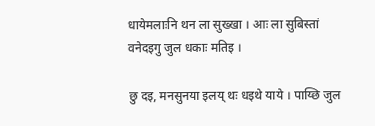धायेमलाःनि थन ला सुख्खा । आः ला सुबिस्तां वनेदइगु जुल धकाः मतिइ ।

छु दइ, मनसुनया इलय् थः धइथे याये । पाय्छि जुल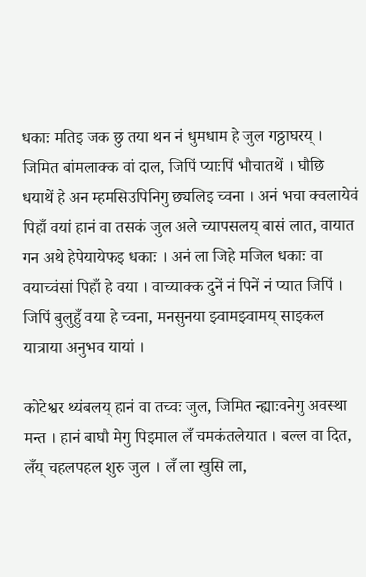धकाः मतिइ जक छु तया थन नं धुमधाम हे जुल गठ्ठाघरय् । जिमित बांमलाक्क वां दाल, जिपिं प्याःपिं भौचातथें । घौछि धयाथें हे अन म्हमसिउपिनिगु छ्यलिइ च्वना । अनं भचा क्वलायेवं पिहाँ वयां हानं वा तसकं जुल अले च्यापसलय् बासं लात, वायात गन अथे हेपेयायेफइ धकाः । अनं ला जिहे मजिल धकाः वा वयाच्वंसां पिहाँ हे वया । वाच्याक्क दुनें नं पिनें नं प्यात जिपिं । जिपिं बुलुहुँ वया हे च्वना, मनसुनया झ्वामझ्वामय् साइकल यात्राया अनुभव यायां ।

कोटेश्वर थ्यंबलय् हानं वा तच्वः जुल, जिमित न्ह्याःवनेगु अवस्था मन्त । हानं बाघौ मेगु पिइमाल लँ चमकंतलेयात । बल्ल वा दित, लँय् चहलपहल शुरु जुल । लँ ला खुसि ला,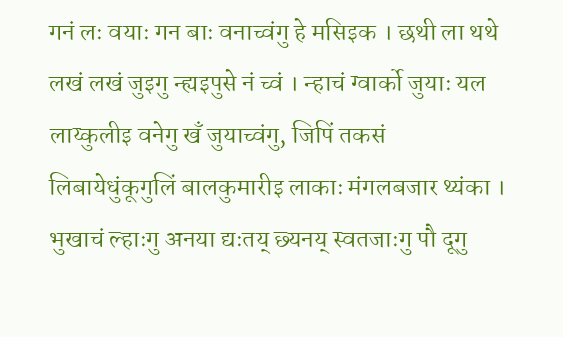गनं लः वयाः गन बाः वनाच्वंगु हे मसिइक । छथी ला थथे लखं लखं जुइगु न्ह्यइपुसे नं च्वं । न्हाचं ग्वार्को जुयाः यल लाय्कुलीइ वनेगु खँ जुयाच्वंगु, जिपिं तकसं लिबायेधुंकूगुलिं बालकुमारीइ लाकाः मंगलबजार थ्यंका । भुखाचं ल्हाःगु अनया द्यःतय् छ्यनय् स्वतजाःगु पौ दूगु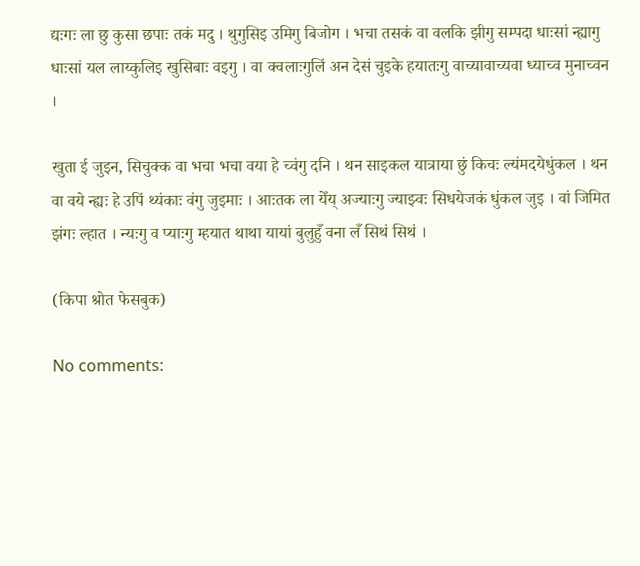द्यःगः ला छु कुसा छपाः तकं मदु । थुगुसिइ उमिगु बिजोग । भचा तसकं वा वलकि झीगु सम्पदा धाःसां न्ह्यागु धाःसां यल लाय्कुलिइ खुसिबाः वइगु । वा क्वलाःगुलिं अन देसं चुइके हयातःगु वाच्यावाच्यवा ध्याच्व मुनाच्वन ।

खुता ई जुइन, सिचुक्क वा भचा भचा वया हे च्वंगु दनि । थन साइकल यात्राया छुं किचः ल्यंमदयेधुंकल । थन वा वये न्ह्यः हे उपिं थ्यंकाः वंगु जुइमाः । आःतक ला येँय् अज्याःगु ज्याझ्वः सिधयेजकं धुंकल जुइ । वां जिमित झंगः ल्हात । न्यःगु व प्याःगु म्हयात थाथा यायां बुलुहुँ वना लँ सिथं सिथं ।

(किपा श्रोत फेसबुक)

No comments: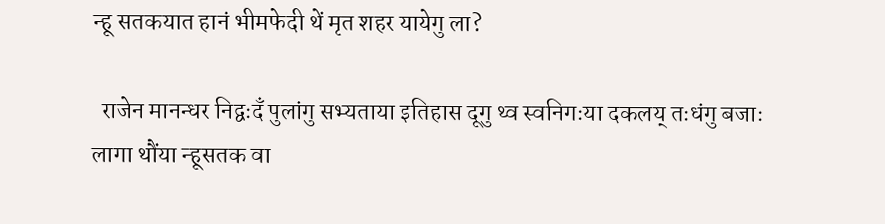न्हू सतकयात हानं भीमफेदी थें मृत शहर यायेगु ला?

  राजेन मानन्धर निद्वःदँ पुलांगु सभ्यताया इतिहास दूगु थ्व स्वनिगःया दकलय् तःधंगु बजाः लागा थौंया न्हूसतक वा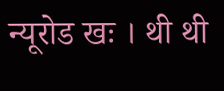न्यूरोड खः । थी थी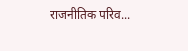राजनीतिक परिव...